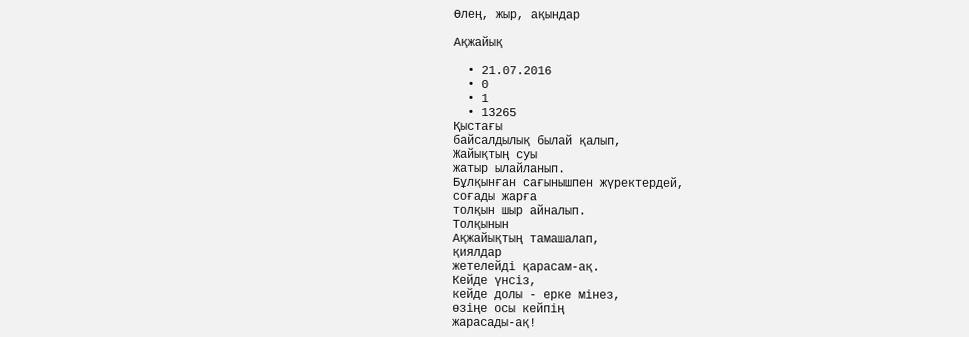Өлең, жыр, ақындар

Ақжайық

  • 21.07.2016
  • 0
  • 1
  • 13265
Қыстағы
байсалдылық былай қалып,
Жайықтың суы
жатыр ылайланып.
Бұлқынған сағынышпен жүректердей,
соғады жарға
толқын шыр айналып.
Толқынын
Ақжайықтың тамашалап,
қиялдар
жетелейді қарасам-ақ.
Кейде үнсіз,
кейде долы - ерке мінез,
өзіңе осы кейпің
жарасады-ақ!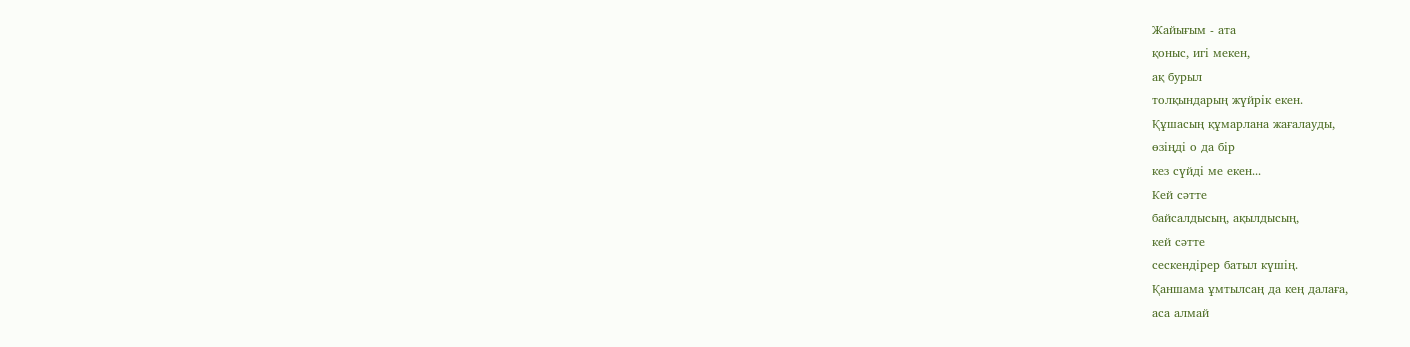Жайығым - ата
қоныс, игі мекен,
ақ бурыл
толқындарың жүйрік екен.
Құшасың құмарлана жағалауды,
өзіңді о да бір
кез сүйді ме екен...
Кей сәтте
байсалдысың, ақылдысың,
кей сәтте
сескендірер батыл күшің.
Қаншама ұмтылсаң да кең далаға,
аса алмай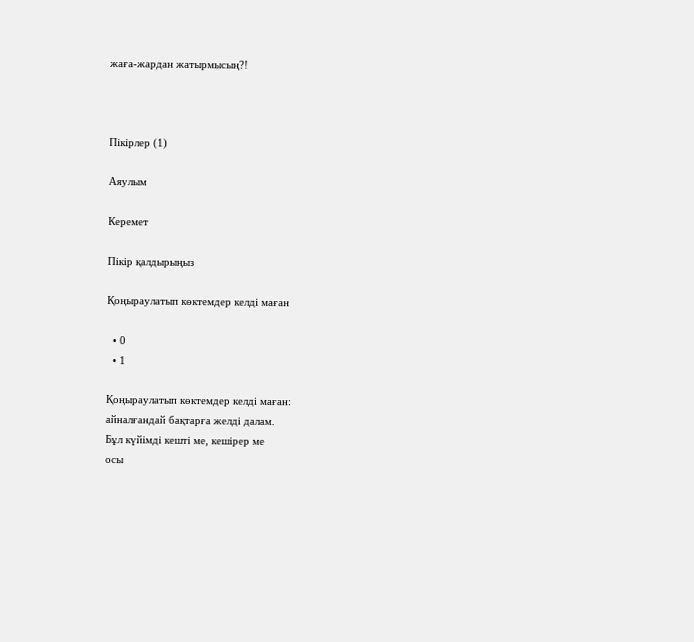жаға-жардан жатырмысың?!



Пікірлер (1)

Аяулым

Керемет

Пікір қалдырыңыз

Қоңыраулатып көктемдер келді маған

  • 0
  • 1

Қоңыраулатып көктемдер келді маған:
айналғандай бақтарға желді далам.
Бұл күйімді кешті ме, кешірер ме
осы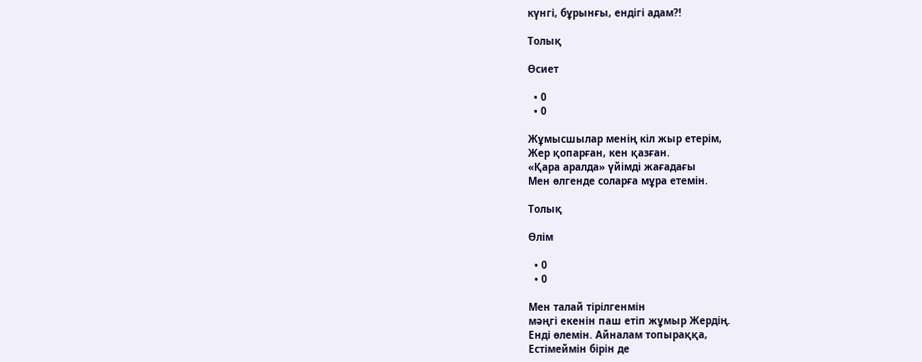күнгі, бұрынғы, ендігі адам?!

Толық

Өсиет

  • 0
  • 0

Жұмысшылар менің кіл жыр етерім,
Жер қопарған, кен қазған.
«Қара аралда» үйімді жағадағы
Мен өлгенде соларға мұра етемін.

Толық

Өлім

  • 0
  • 0

Мен талай тірілгенмін
мәңгі екенін паш етіп жұмыр Жердің.
Енді өлемін. Айналам топыраққа,
Естімеймін бірін де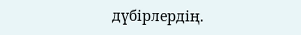дүбірлердің.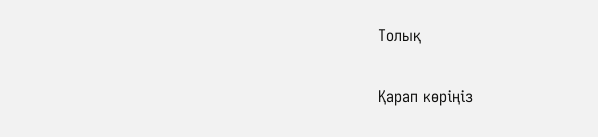Толық

Қарап көріңіз